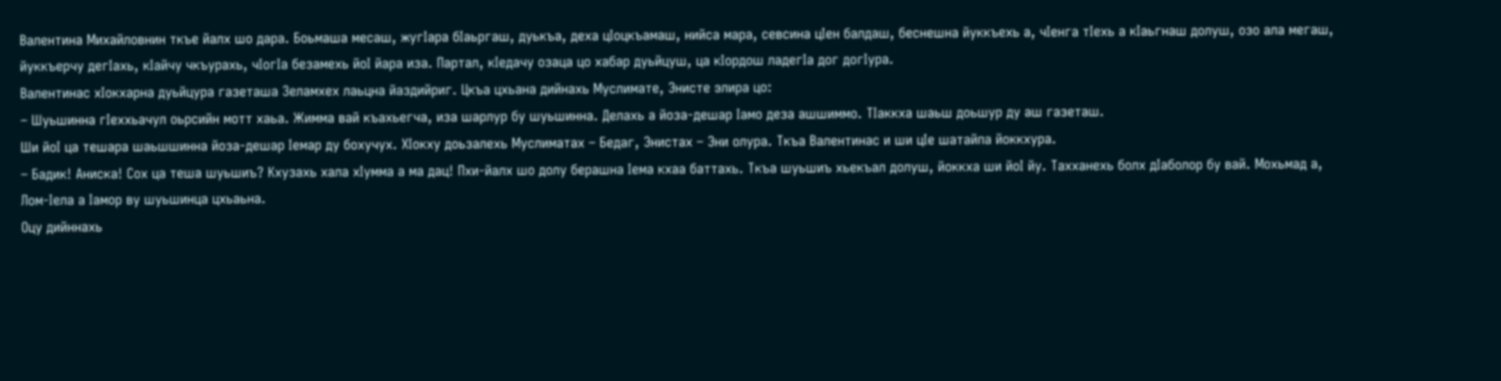Валентина Михайловнин ткъе йалх шо дара. Боьмаша месаш, жугIара бIаьргаш, дуькъа, деха цIоцкъамаш, нийса мара, севсина цIен балдаш, беснешна йуккъехь а, чIенга тIехь а кIаьгнаш долуш, озо ала мегаш, йуккъерчу дегIахь, кIайчу чкъурахь, чIогIа безамехь йоI йара иза. Партал, кIедачу озаца цо хабар дуьйцуш, ца кIордош ладегIа дог догIура.
Валентинас хIокхарна дуьйцура газеташа Зеламхех лаьцна йаздийриг. Цкъа цхьана дийнахь Муслимате, Энисте элира цо:
– Шуьшинна гIеххьачул оьрсийн мотт хаьа. Жимма вай къахьегча, иза шарлур бу шуьшинна. Делахь а йоза-дешар Iaмo деза ашшиммо. ТIаккха шаьш доьшур ду аш газеташ.
Ши йоI ца тешара шаьшшинна йоза-дешар Iемap ду бохучух. ХIокху доьзалехь Муслиматах – Бедаг, Энистах – Эни олура. Ткъа Валентинас и ши цIе шатайпа йоккхура.
– Бадик! Аниска! Сох ца теша шуьшиъ? Кхузахь хала хIумма а ма дац! Пхи-йалх шо долу берашна Iема кхаа баттахь. Ткъа шуьшиъ хьекъал долуш, йоккха ши йоI йу. Тахханехь болх дIаболор бу вай. Мохьмад а, Лом-Iела а Iaмop ву шуьшинца цхьаьна.
Оцу дийннахь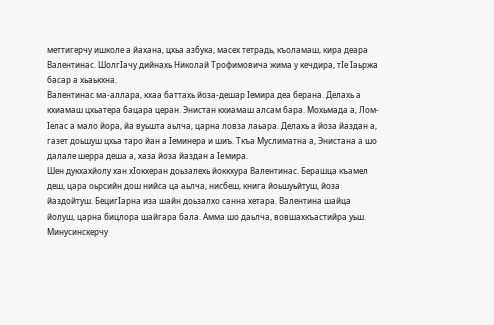меттигерчу ишколе а йахана, цхьа азбука, масех тетрадь, къоламаш, кира деара Валентинас. ШолгIачу дийнахь Николай Трофимовича жима у кечдира, тIе Iаьржа басар а хьаькхна.
Валентинас ма-аллара, кхаа баттахь йоза-дешар Iемира деа берана. Делахь а кхиамаш цхьатера бацара церан. Энистан кхиамаш алсам бара. Мохьмада а, Лом-Iелас а мало йора, йа вуьшта аьлча, царна ловза лаьара. Делахь а йоза йаздан а, газет доьшуш цхьа таро йан а Iеминера и шиъ. Ткъа Муслиматна а, Энистана а шо далале шерра деша а, хаза йоза йаздан а Ieмиpa.
Шен дукхахйолу хан хIокхеран доьзалехь йоккхура Валентинас. Берашца къамел деш, цара оьрсийн дош нийса ца аьлча, нисбеш, книга йоьшуьйтуш, йоза йаздойтуш. БецигIарна иза шайн доьзалхо санна хетара. Валентина шайца йолуш, царна бицлора шайгара бала. Амма шо даьлча, вовшахкъастийра уьш. Минусинскерчу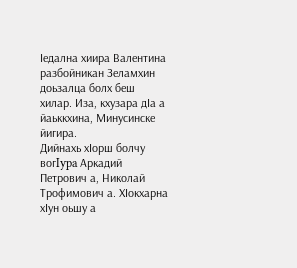Iедална хиира Валентина разбойникан Зеламхин доьзалца болх беш хилар. Иза, кхузара дIа а йаьккхина, Минусинске йигира.
Дийнахь хIорш болчу вoгIypa Аркадий Петрович а, Николай Трофимович а. ХIокхарна хIун оьшу а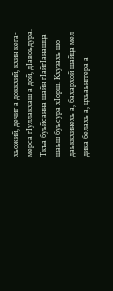хьожий, дечиг а доккхий, кхин кега-мерса гIуллакхаш а дой, дIавоьдура. Ткъа буьйсанна шайн гIайгIанашца шаьш буьсура хIорш. Кхузахь шо даьккхинехь а, бахархой шайца мел дика белахь а, цхьаьнггера а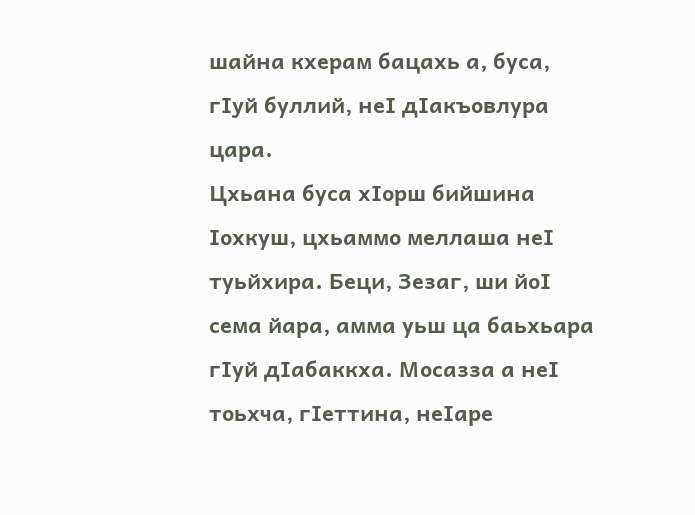шайна кхерам бацахь а, буса, гIyй буллий, неI дIакъовлура цара.
Цхьана буса хIорш бийшина Iохкуш, цхьаммо меллаша неI туьйхира. Беци, Зезаг, ши йоI сема йара, амма уьш ца баьхьара гIуй дIабаккха. Мосазза а неI тоьхча, гIеттина, неIаре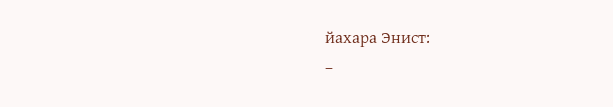йахара Энист:
–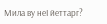Мила ву неI йеттарг?